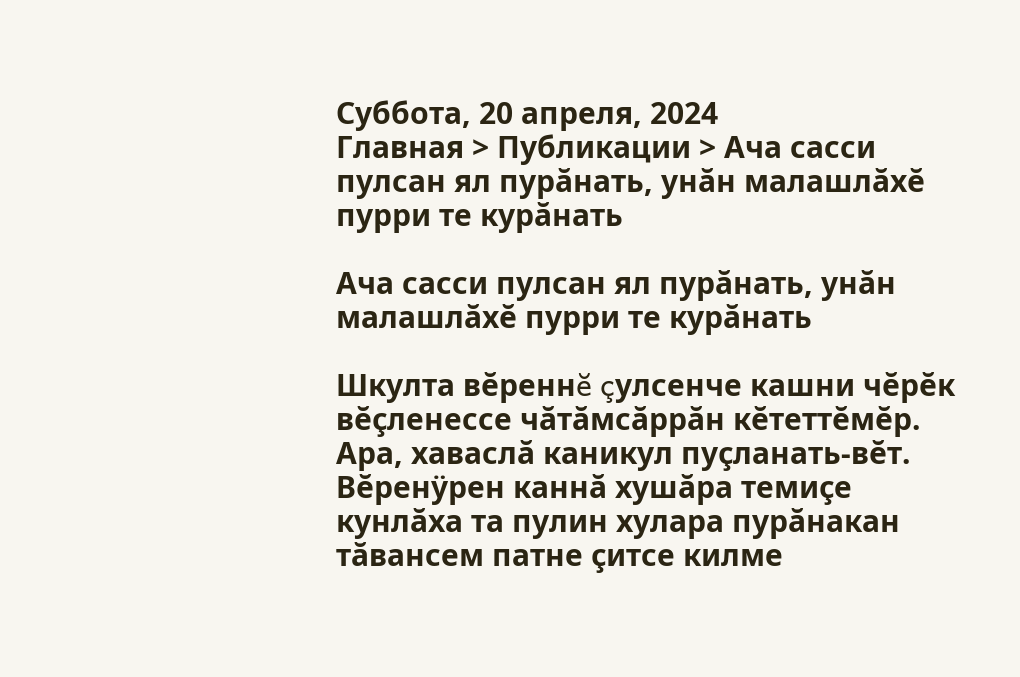Суббота, 20 апреля, 2024
Главная > Публикации > Ача сасси пулсан ял пурăнать, унăн малашлăхĕ пурри те курăнать

Ача сасси пулсан ял пурăнать, унăн малашлăхĕ пурри те курăнать

Шкулта вĕреннĕ çулсенче кашни чĕрĕк вĕçленессе чăтăмсăррăн кĕтеттĕмĕр. Ара, хаваслă каникул пуçланать-вĕт. Вĕренÿрен каннă хушăра темиçе кунлăха та пулин хулара пурăнакан тăвансем патне çитсе килме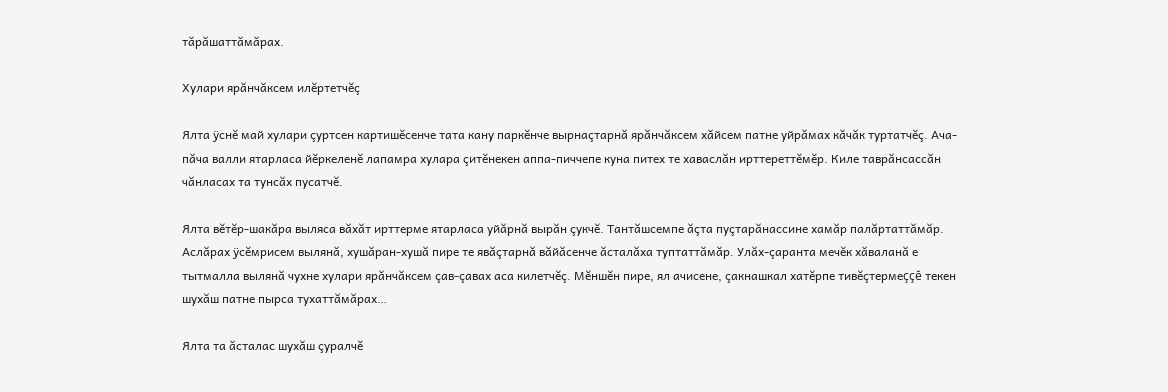тăрăшаттăмăрах.

Хулари ярăнчăксем илĕртетчĕç

Ялта ÿснĕ май хулари çуртсен картишĕсенче тата кану паркĕнче вырнаçтарнă ярăнчăксем хăйсем патне уйрăмах кăчăк туртатчĕç. Ача-пăча валли ятарласа йĕркеленĕ лапамра хулара çитĕнекен аппа-пиччепе куна питех те хаваслăн ирттереттĕмĕр. Киле таврăнсассăн чăнласах та тунсăх пусатчĕ.

Ялта вĕтĕр-шакăра выляса вăхăт ирттерме ятарласа уйăрнă вырăн çукчĕ. Тантăшсемпе ăçта пуçтарăнассине хамăр палăртаттăмăр. Аслăрах ÿсĕмрисем вылянă, хушăран-хушă пире те явăçтарнă вăйăсенче ăсталăха туптаттăмăр. Улăх-çаранта мечĕк хăваланă е тытмалла вылянă чухне хулари ярăнчăксем çав-çавах аса килетчĕç. Мĕншĕн пире, ял ачисене, çакнашкал хатĕрпе тивĕçтермеççĕ текен шухăш патне пырса тухаттăмăрах…

Ялта та ăсталас шухăш çуралчĕ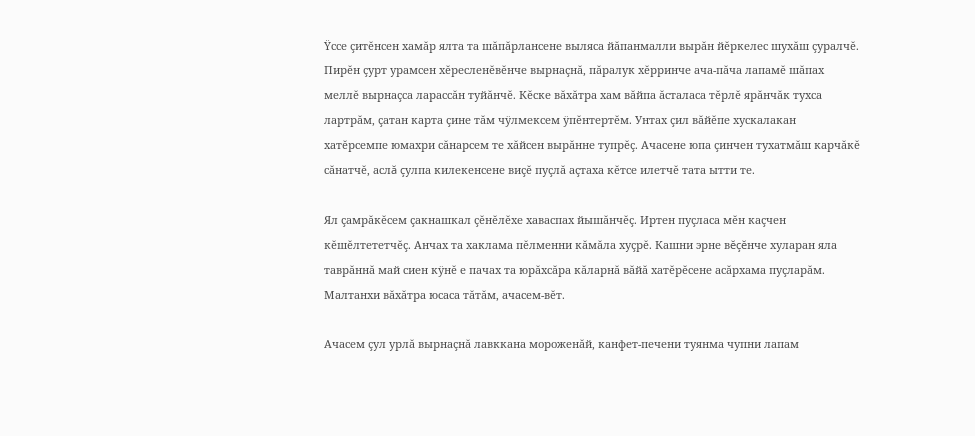Ÿссе çитĕнсен хамăр ялта та шăпăрлансене выляса йăпанмалли вырăн йĕркелес шухăш çуралчĕ. Пирĕн çурт урамсен хĕресленĕвĕнче вырнаçнă, пăралук хĕрринче ача-пăча лапамĕ шăпах меллĕ вырнаçса ларассăн туйăнчĕ. Кĕске вăхăтра хам вăйпа ăсталаса тĕрлĕ ярăнчăк тухса лартрăм, çатан карта çине тăм чÿлмексем ÿпĕнтертĕм. Унтах çил вăйĕпе хускалакан хатĕрсемпе юмахри сăнарсем те хăйсен вырăнне тупрĕç. Ачасене юпа çинчен тухатмăш карчăкĕ сăнатчĕ, аслă çулпа килекенсене виçĕ пуçлă аçтаха кĕтсе илетчĕ тата ытти те.

Ял çамрăкĕсем çакнашкал çĕнĕлĕхе хаваспах йышăнчĕç. Иртен пуçласа мĕн каçчен кĕшĕлтететчĕç. Анчах та хаклама пĕлменни кăмăла хуçрĕ. Кашни эрне вĕçĕнче хуларан яла таврăннă май сиен кÿнĕ е пачах та юрăхсăра кăларнă вăйă хатĕрĕсене асăрхама пуçларăм. Малтанхи вăхăтра юсаса тăтăм, ачасем-вĕт.

Ачасем çул урлă вырнаçнă лавккана мороженăй, канфет-печени туянма чупни лапам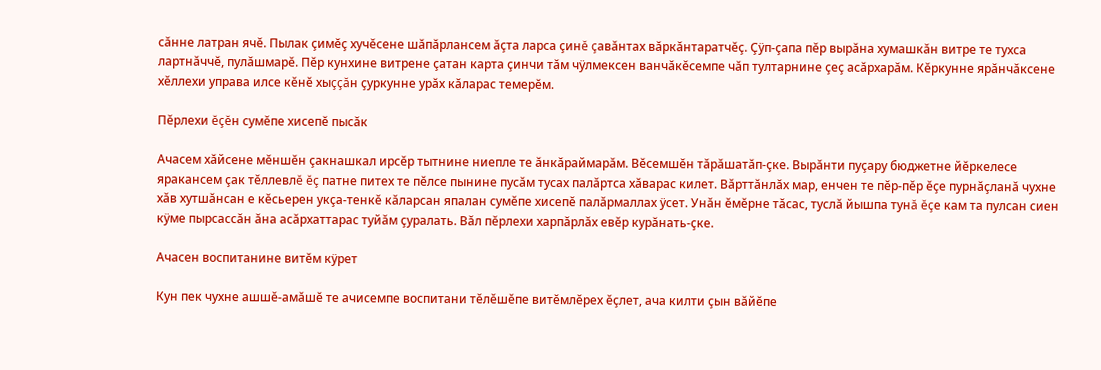сăнне латран ячĕ. Пылак çимĕç хучĕсене шăпăрлансем ăçта ларса çинĕ çавăнтах вăркăнтаратчĕç. Çÿп-çапа пĕр вырăна хумашкăн витре те тухса лартнăччĕ, пулăшмарĕ. Пĕр кунхине витрене çатан карта çинчи тăм чÿлмексен ванчăкĕсемпе чăп тултарнине çеç асăрхарăм. Кĕркунне ярăнчăксене хĕллехи управа илсе кĕнĕ хыççăн çуркунне урăх кăларас темерĕм.

Пĕрлехи ĕçĕн сумĕпе хисепĕ пысăк

Ачасем хăйсене мĕншĕн çакнашкал ирсĕр тытнине ниепле те ăнкăраймарăм. Вĕсемшĕн тăрăшатăп-çке. Вырăнти пуçару бюджетне йĕркелесе яракансем çак тĕллевлĕ ĕç патне питех те пĕлсе пынине пусăм тусах палăртса хăварас килет. Вăрттăнлăх мар, енчен те пĕр-пĕр ĕçе пурнăçланă чухне хăв хутшăнсан е кĕсьерен укçа-тенкĕ кăларсан япалан сумĕпе хисепĕ палăрмаллах ÿсет. Унăн ĕмĕрне тăсас, туслă йышпа тунă ĕçе кам та пулсан сиен кÿме пырсассăн ăна асăрхаттарас туйăм çуралать. Вăл пĕрлехи харпăрлăх евĕр курăнать-çке.

Ачасен воспитанине витĕм кÿрет

Кун пек чухне ашшĕ-амăшĕ те ачисемпе воспитани тĕлĕшĕпе витĕмлĕрех ĕçлет, ача килти çын вăйĕпе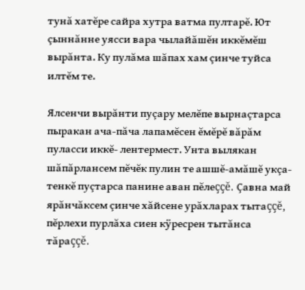тунă хатĕре сайра хутра ватма пултарĕ. Ют çыннăнне уясси вара чылайăшĕн иккĕмĕш вырăнта. Ку пулăма шăпах хам çинче туйса илтĕм те.

Ялсенчи вырăнти пуçару мелĕпе вырнаçтарса пыракан ача-пăча лапамĕсен ĕмĕрĕ вăрăм пуласси иккĕ- лентермест. Унта вылякан шăпăрлансем пĕчĕк пулин те ашшĕ-амăшĕ укçа-тенкĕ пуçтарса панине аван пĕлеççĕ. Çавна май ярăнчăксем çинче хăйсене урăхларах тытаççĕ, пĕрлехи пурлăха сиен кÿресрен тытăнса тăраççĕ.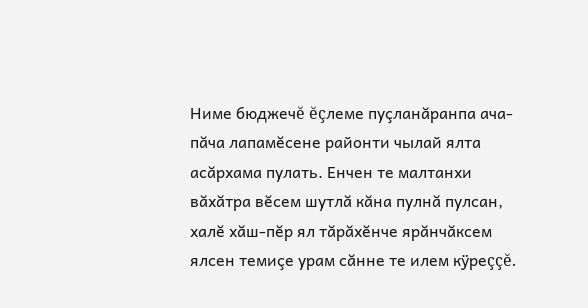Ниме бюджечĕ ĕçлеме пуçланăранпа ача-пăча лапамĕсене районти чылай ялта асăрхама пулать. Енчен те малтанхи вăхăтра вĕсем шутлă кăна пулнă пулсан, халĕ хăш-пĕр ял тăрăхĕнче ярăнчăксем ялсен темиçе урам сăнне те илем кÿреççĕ.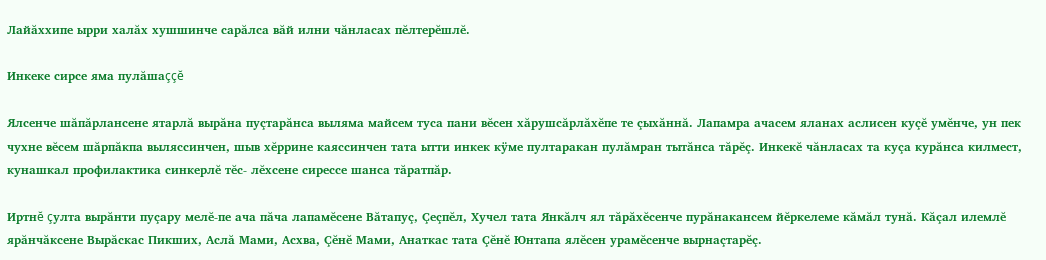Лайăххипе ырри халăх хушшинче сарăлса вăй илни чăнласах пĕлтерĕшлĕ.

Инкеке сирсе яма пулăшаççĕ

Ялсенче шăпăрлансене ятарлă вырăна пуçтарăнса выляма майсем туса пани вĕсен хăрушсăрлăхĕпе те çыхăннă. Лапамра ачасем яланах аслисен куçĕ умĕнче, ун пек чухне вĕсем шăрпăкпа выляссинчен, шыв хĕррине каяссинчен тата ытти инкек кÿме пултаракан пулăмран тытăнса тăрĕç. Инкекĕ чăнласах та куçа курăнса килмест, кунашкал профилактика синкерлĕ тĕс- лĕхсене сирессе шанса тăратпăр.

Иртнĕ çулта вырăнти пуçару мелĕ-пе ача пăча лапамĕсене Вăтапуç, Çеçпĕл, Хучел тата Янкăлч ял тăрăхĕсенче пурăнакансем йĕркелеме кăмăл тунă. Кăçал илемлĕ ярăнчăксене Вырăскас Пикших, Аслă Мами, Асхва, Çĕнĕ Мами, Анаткас тата Çĕнĕ Юнтапа ялĕсен урамĕсенче вырнаçтарĕç.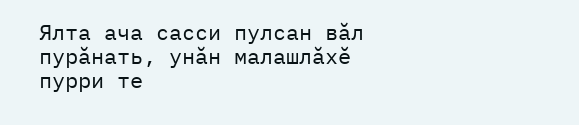Ялта ача сасси пулсан вăл пурăнать, унăн малашлăхĕ пурри те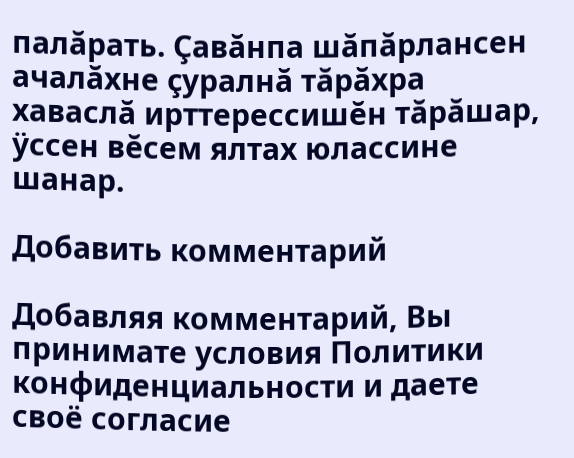палăрать. Çавăнпа шăпăрлансен ачалăхне çуралнă тăрăхра хаваслă ирттерессишĕн тăрăшар, ÿссен вĕсем ялтах юлассине шанар.

Добавить комментарий

Добавляя комментарий, Вы принимате условия Политики конфиденциальности и даете своё согласие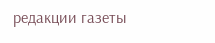редакции газеты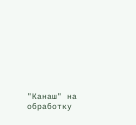"Канаш" на обработку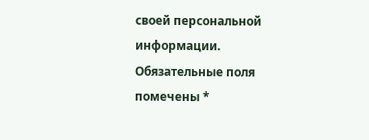своей персональной информации. Обязательные поля помечены *